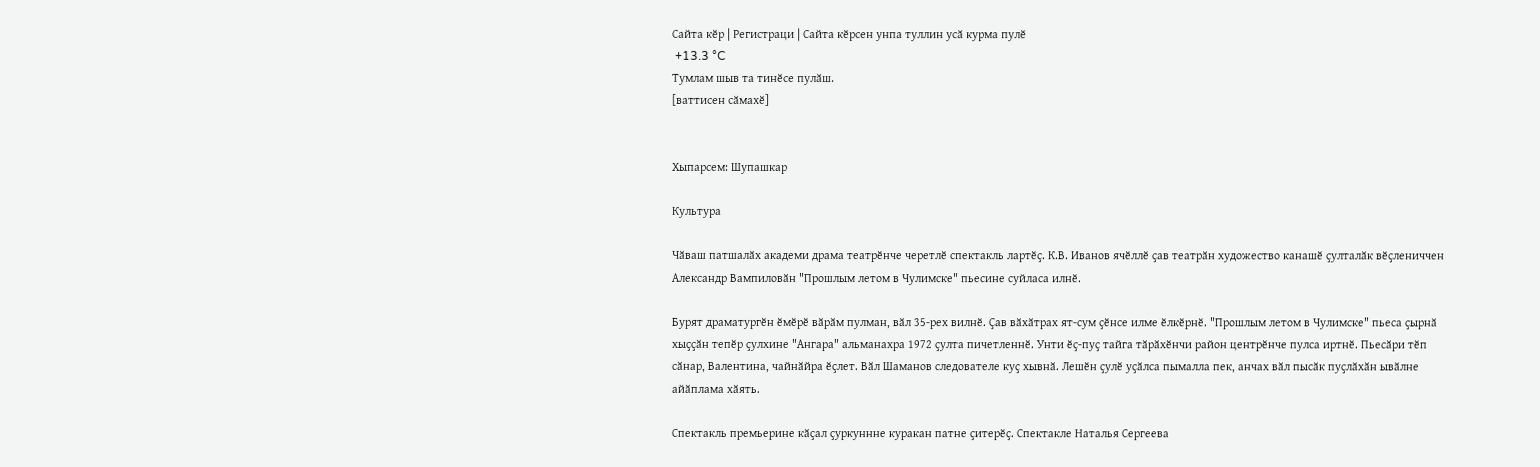Сайта кӗр | Регистраци | Сайта кӗрсен унпа туллин усӑ курма пулӗ
 +13.3 °C
Тумлам шыв та тинӗсе пулӑш.
[ваттисен сӑмахӗ]


Хыпарсем: Шупашкар

Культура

Чӑваш патшалӑх академи драма театрӗнче черетлӗ спектакль лартӗҫ. К.В. Иванов ячӗллӗ ҫав театрӑн художество канашӗ ҫулталӑк вӗҫлениччен Александр Вампиловӑн "Прошлым летом в Чулимске" пьесине суйласа илнӗ.

Бурят драматургӗн ӗмӗрӗ вӑрӑм пулман, вӑл 35-рех вилнӗ. Ҫав вӑхӑтрах ят-сум ҫӗнсе илме ӗлкӗрнӗ. "Прошлым летом в Чулимске" пьеса ҫырнӑ хыҫҫӑн тепӗр ҫулхине "Ангара" альманахра 1972 ҫулта пичетленнӗ. Унти ӗҫ-пуҫ тайга тӑрӑхӗнчи район центрӗнче пулса иртнӗ. Пьесӑри тӗп сӑнар, Валентина, чайнӑйра ӗҫлет. Вӑл Шаманов следователе куҫ хывнӑ. Лешӗн ҫулӗ уҫӑлса пымалла пек, анчах вӑл пысӑк пуҫлӑхӑн ывӑлне айӑплама хӑять.

Спектакль премьерине кӑҫал ҫуркуннне куракан патне ҫитерӗҫ. Спектакле Наталья Сергеева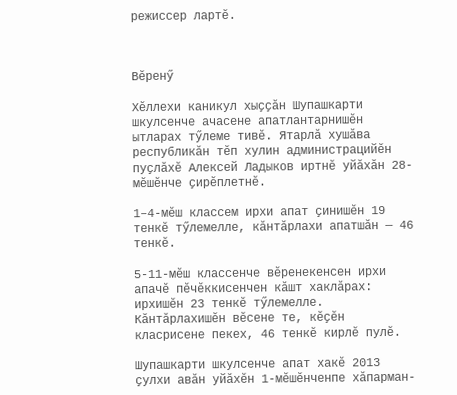режиссер лартӗ.



Вӗренӳ

Хӗллехи каникул хыҫҫӑн Шупашкарти шкулсенче ачасене апатлантарнишӗн ытларах тӳлеме тивӗ. Ятарлӑ хушӑва республикӑн тӗп хулин администрацийӗн пуҫлӑхӗ Алексей Ладыков иртнӗ уйӑхӑн 28-мӗшӗнче ҫирӗплетнӗ.

1–4-мӗш классем ирхи апат ҫинишӗн 19 тенкӗ тӳлемелле, кӑнтӑрлахи апатшӑн — 46 тенкӗ.

5-11-мӗш классенче вӗренекенсен ирхи апачӗ пӗчӗккисенчен кӑшт хаклӑрах: ирхишӗн 23 тенкӗ тӳлемелле. Кӑнтӑрлахишӗн вӗсене те, кӗҫӗн класрисене пекех, 46 тенкӗ кирлӗ пулӗ.

Шупашкарти шкулсенче апат хакӗ 2013 ҫулхи авӑн уйӑхӗн 1-мӗшӗнченпе хӑпарман-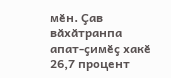мӗн. Ҫав вӑхӑтранпа апат-ҫимӗҫ хакӗ 26,7 процент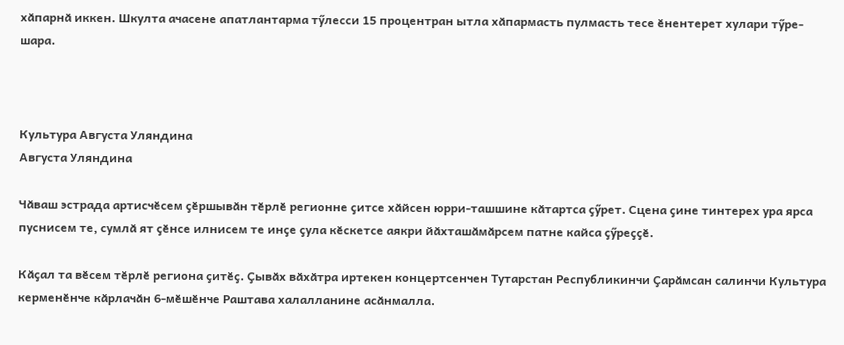хӑпарнӑ иккен. Шкулта ачасене апатлантарма тӳлесси 15 процентран ытла хӑпармасть пулмасть тесе ӗнентерет хулари тӳре-шара.



Культура Августа Уляндина
Августа Уляндина

Чӑваш эстрада артисчӗсем ҫӗршывӑн тӗрлӗ регионне ҫитсе хӑйсен юрри-ташшине кӑтартса ҫӳрет. Сцена ҫине тинтерех ура ярса пуснисем те, сумлӑ ят ҫӗнсе илнисем те инҫе ҫула кӗскетсе аякри йӑхташӑмӑрсем патне кайса ҫӳреҫҫӗ.

Кӑҫал та вӗсем тӗрлӗ региона ҫитӗҫ. Ҫывӑх вӑхӑтра иртекен концертсенчен Тутарстан Республикинчи Ҫарӑмсан салинчи Культура керменӗнче кӑрлачӑн 6-мӗшӗнче Раштава халалланине асӑнмалла.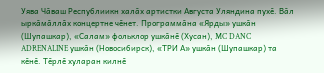Уява Чӑваш Республиикн халӑх артистки Августа Уляндина пухӗ. Вӑл ыркӑмӑллӑх концертне чӗнет. Программӑна «Ярды» ушкӑн (Шупашкар), «Салам» фольклор ушкӑнӗ (Хусан), MC DANC ADRENALINE ушкӑн (Новосибирск), «ТРИ А» ушкӑн (Шупашкар) та кӗнӗ. Тӗрлӗ хуларан килнӗ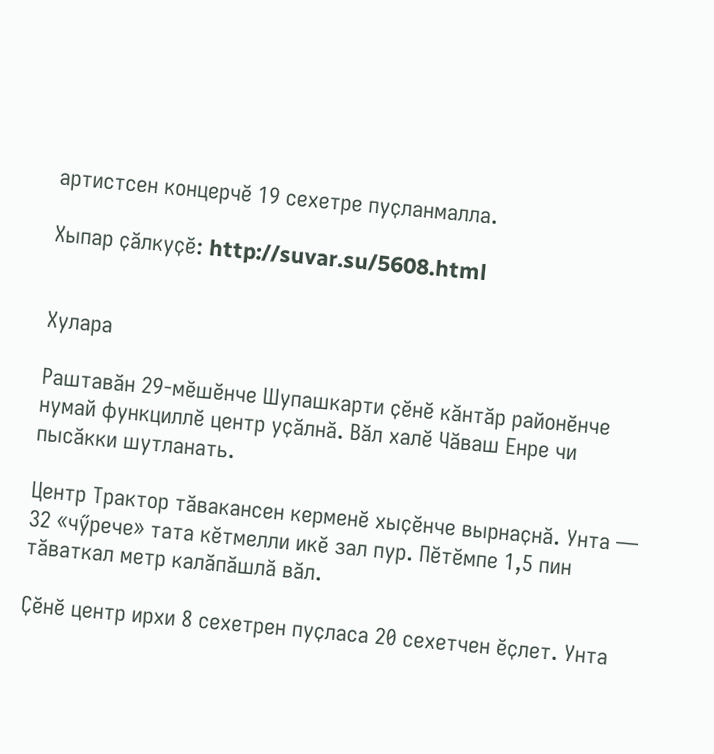артистсен концерчӗ 19 сехетре пуҫланмалла.

Хыпар ҫӑлкуҫӗ: http://suvar.su/5608.html


Хулара

Раштавӑн 29-мӗшӗнче Шупашкарти ҫӗнӗ кӑнтӑр районӗнче нумай функциллӗ центр уҫӑлнӑ. Вӑл халӗ Чӑваш Енре чи пысӑкки шутланать.

Центр Трактор тӑвакансен керменӗ хыҫӗнче вырнаҫнӑ. Унта — 32 «чӳрече» тата кӗтмелли икӗ зал пур. Пӗтӗмпе 1,5 пин тӑваткал метр калӑпӑшлӑ вӑл.

Ҫӗнӗ центр ирхи 8 сехетрен пуҫласа 20 сехетчен ӗҫлет. Унта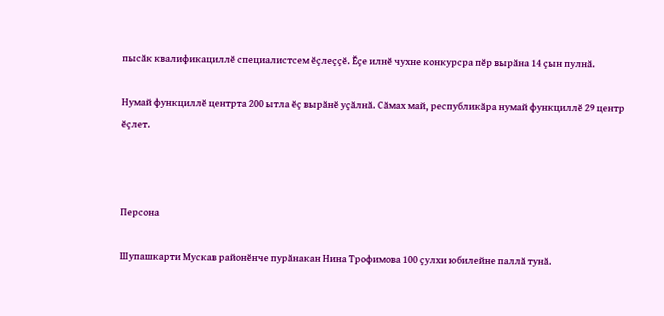пысӑк квалификациллӗ специалистсем ӗҫлеҫҫӗ. Ӗҫе илнӗ чухне конкурсра пӗр вырӑна 14 ҫын пулнӑ.

Нумай функциллӗ центрта 200 ытла ӗҫ вырӑнӗ уҫӑлнӑ. Сӑмах май, республикӑра нумай функциллӗ 29 центр ӗҫлет.



Персона

Шупашкарти Мускав районӗнче пурӑнакан Нина Трофимова 100 ҫулхи юбилейне паллӑ тунӑ.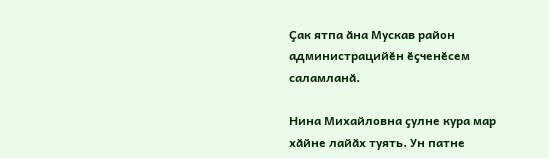Ҫак ятпа ӑна Мускав район администрацийӗн ӗҫченӗсем саламланӑ.

Нина Михайловна ҫулне кура мар хӑйне лайӑх туять. Ун патне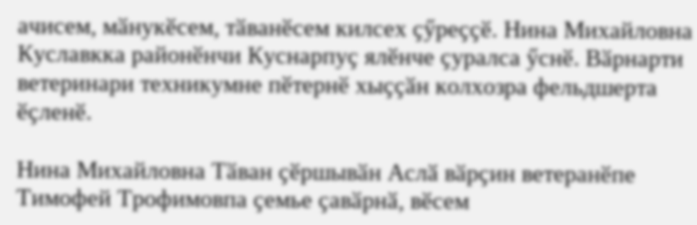ачисем, мӑнукӗсем, тӑванӗсем килсех ҫӳреҫҫӗ. Нина Михайловна Куславкка районӗнчи Куснарпуҫ ялӗнче ҫуралса ӳснӗ. Вӑрнарти ветеринари техникумне пӗтернӗ хыҫҫӑн колхозра фельдшерта ӗҫленӗ.

Нина Михайловна Тӑван ҫӗршывӑн Аслӑ вӑрҫин ветеранӗпе Тимофей Трофимовпа ҫемье ҫавӑрнӑ, вӗсем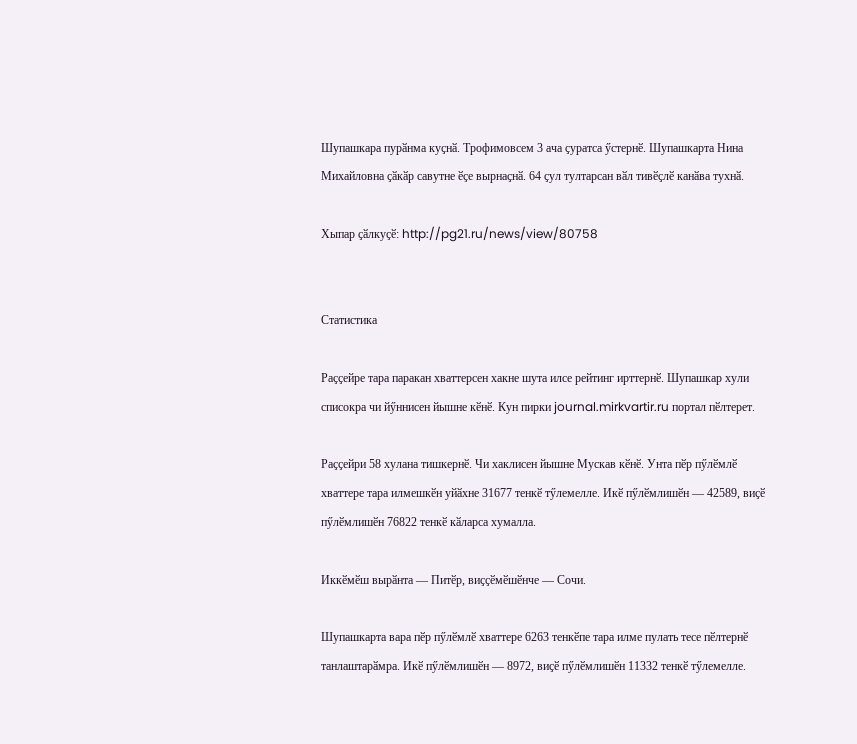Шупашкара пурӑнма куҫнӑ. Трофимовсем 3 ача ҫуратса ӳстернӗ. Шупашкарта Нина Михайловна ҫӑкӑр савутне ӗҫе вырнаҫнӑ. 64 ҫул тултарсан вӑл тивӗҫлӗ канӑва тухнӑ.

Хыпар ҫӑлкуҫӗ: http://pg21.ru/news/view/80758


Статистика

Раҫҫейре тара паракан хваттерсен хакне шута илсе рейтинг ирттернӗ. Шупашкар хули списокра чи йӳннисен йышне кӗнӗ. Кун пирки journal.mirkvartir.ru портал пӗлтерет.

Раҫҫейри 58 хулана тишкернӗ. Чи хаклисен йышне Мускав кӗнӗ. Унта пӗр пӳлӗмлӗ хваттере тара илмешкӗн уйӑхне 31677 тенкӗ тӳлемелле. Икӗ пӳлӗмлишӗн — 42589, виҫӗ пӳлӗмлишӗн 76822 тенкӗ кӑларса хумалла.

Иккӗмӗш вырӑнта — Питӗр, виҫҫӗмӗшӗнче — Сочи.

Шупашкарта вара пӗр пӳлӗмлӗ хваттере 6263 тенкӗпе тара илме пулать тесе пӗлтернӗ танлаштарӑмра. Икӗ пӳлӗмлишӗн — 8972, виҫӗ пӳлӗмлишӗн 11332 тенкӗ тӳлемелле.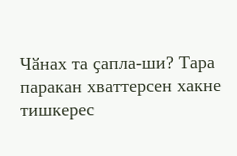Чӑнах та ҫапла-ши? Тара паракан хваттерсен хакне тишкерес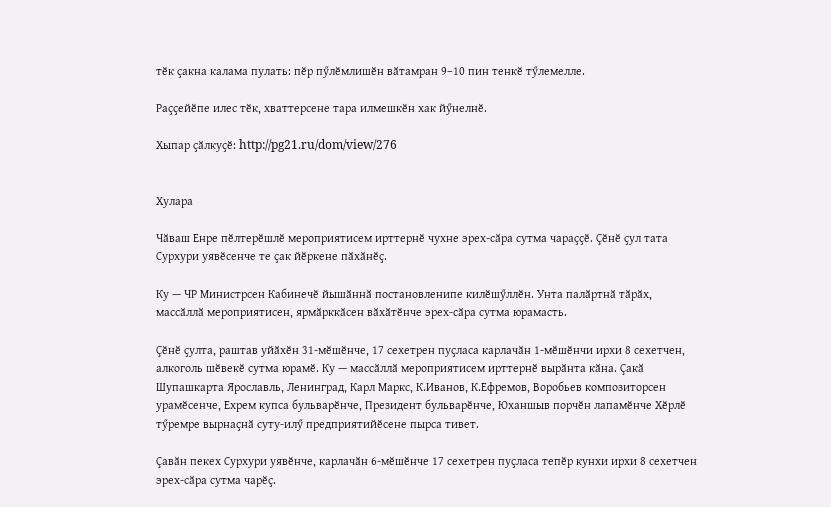тӗк ҫакна калама пулать: пӗр пӳлӗмлишӗн вӑтамран 9–10 пин тенкӗ тӳлемелле.

Раҫҫейӗпе илес тӗк, хваттерсене тара илмешкӗн хак йӳнелнӗ.

Хыпар ҫӑлкуҫӗ: http://pg21.ru/dom/view/276


Хулара

Чӑваш Енре пӗлтерӗшлӗ мероприятисем ирттернӗ чухне эрех-сӑра сутма чараҫҫӗ. Ҫӗнӗ ҫул тата Сурхури уявӗсенче те ҫак йӗркене пӑхӑнӗҫ.

Ку — ЧР Министрсен Кабинечӗ йышӑннӑ постановленипе килӗшӳллӗн. Унта палӑртнӑ тӑрӑх, массӑллӑ мероприятисен, ярмӑрккӑсен вӑхӑтӗнче эрех-сӑра сутма юрамасть.

Ҫӗнӗ ҫулта, раштав уйӑхӗн 31-мӗшӗнче, 17 сехетрен пуҫласа карлачӑн 1-мӗшӗнчи ирхи 8 сехетчен, алкоголь шӗвекӗ сутма юрамӗ. Ку — массӑллӑ мероприятисем ирттернӗ вырӑнта кӑна. Ҫакӑ Шупашкарта Ярославль, Ленинград, Карл Маркс, К.Иванов, К.Ефремов, Воробьев композиторсен урамӗсенче, Ехрем купса бульварӗнче, Президент бульварӗнче, Юханшыв порчӗн лапамӗнче Хӗрлӗ тӳремре вырнаҫнӑ суту-илӳ предприятийӗсене пырса тивет.

Ҫавӑн пекех Сурхури уявӗнче, карлачӑн 6-мӗшӗнче 17 сехетрен пуҫласа тепӗр кунхи ирхи 8 сехетчен эрех-сӑра сутма чарӗҫ.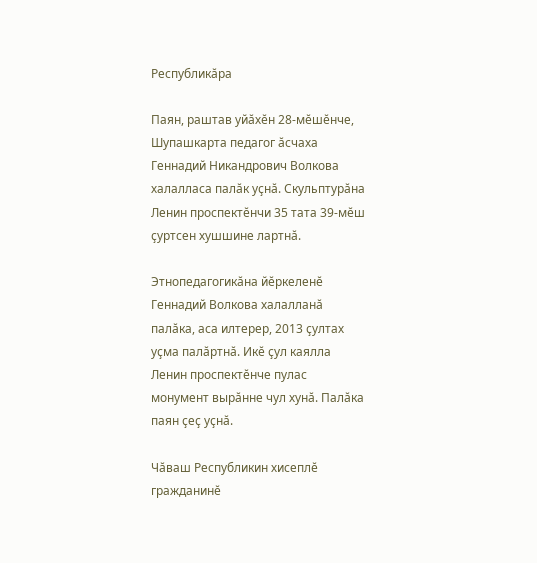Республикӑра

Паян, раштав уйӑхӗн 28-мӗшӗнче, Шупашкарта педагог ӑсчаха Геннадий Никандрович Волкова халалласа палӑк уҫнӑ. Скульптурӑна Ленин проспектӗнчи 35 тата 39-мӗш ҫуртсен хушшине лартнӑ.

Этнопедагогикӑна йӗркеленӗ Геннадий Волкова халалланӑ палӑка, аса илтерер, 2013 ҫултах уҫма палӑртнӑ. Икӗ ҫул каялла Ленин проспектӗнче пулас монумент вырӑнне чул хунӑ. Палӑка паян ҫеҫ уҫнӑ.

Чӑваш Республикин хисеплӗ гражданинӗ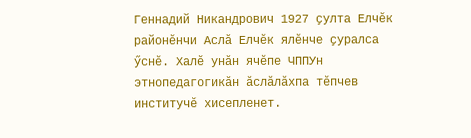Геннадий Никандрович 1927 ҫулта Елчӗк районӗнчи Аслӑ Елчӗк ялӗнче ҫуралса ӳснӗ. Халӗ унӑн ячӗпе ЧППУн этнопедагогикӑн ӑслӑлӑхпа тӗпчев институчӗ хисепленет.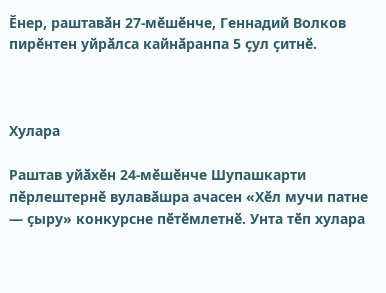Ӗнер, раштавӑн 27-мӗшӗнче, Геннадий Волков пирӗнтен уйрӑлса кайнӑранпа 5 ҫул ҫитнӗ.



Хулара

Раштав уйӑхӗн 24-мӗшӗнче Шупашкарти пӗрлештернӗ вулавӑшра ачасен «Хӗл мучи патне — ҫыру» конкурсне пӗтӗмлетнӗ. Унта тӗп хулара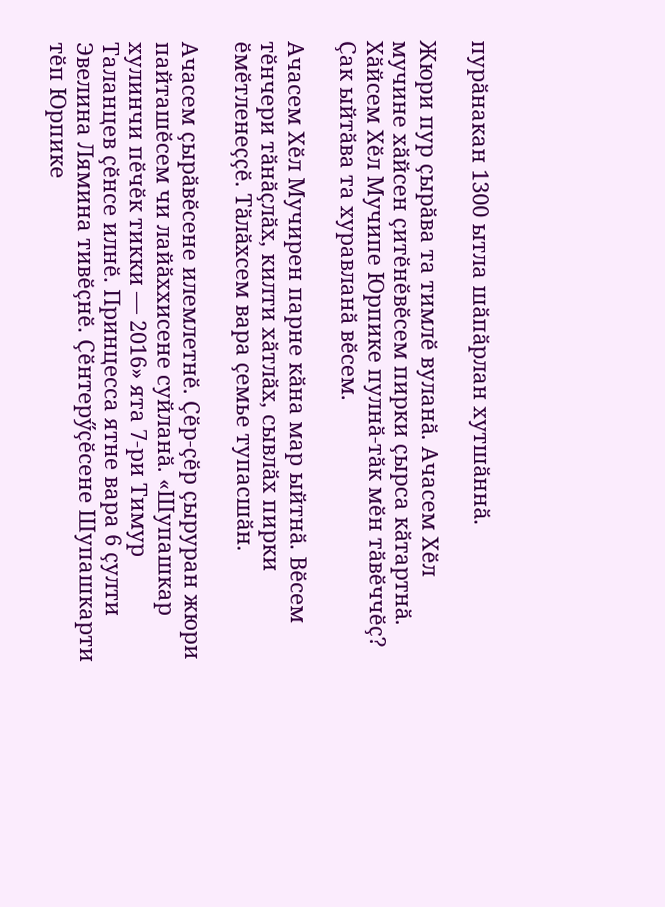пурӑнакан 1300 ытла шӑпӑрлан хутшӑннӑ.

Жюри пур ҫырӑва та тимлӗ вуланӑ. Ачасем Хӗл мучине хӑйсен ҫитӗнӗвӗсем пирки ҫырса кӑтартнӑ. Хӑйсем Хӗл Мучипе Юрпике пулнӑ-тӑк мӗн тӑвӗччӗҫ? Ҫак ыйтӑва та хуравланӑ вӗсем.

Ачасем Хӗл Мучирен парне кӑна мар ыйтнӑ. Вӗсем тӗнчери тӑнӑҫлӑх, килти хӑтлӑх, сывлӑх пирки ӗмӗтленеҫҫӗ. Тӑлӑхсем вара ҫемье тупасшӑн.

Ачасем ҫырӑвӗсене илемлетнӗ. Ҫӗр-ҫӗр ҫыруран жюри пайташӗсем чи лайӑххисене суйланӑ. «Шупашкар хулинчи пӗчӗк тикки — 2016» ята 7-ри Тимур Таланцев ҫӗнсе илнӗ. Принцесса ятне вара 6 ҫулти Эвелина Лямина тивӗҫнӗ. Ҫӗнтерӳҫӗсене Шупашкарти тӗп Юрпике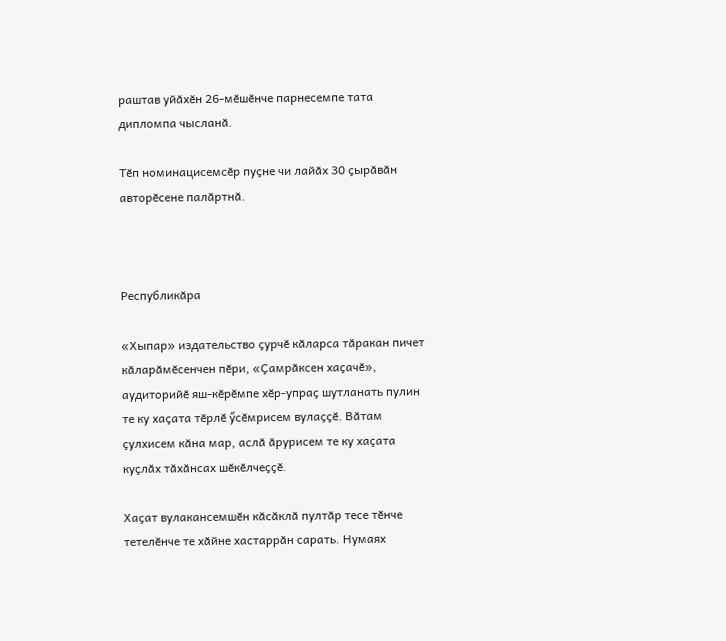раштав уйӑхӗн 26-мӗшӗнче парнесемпе тата дипломпа чысланӑ.

Тӗп номинацисемсӗр пуҫне чи лайӑх 30 ҫырӑвӑн авторӗсене палӑртнӑ.



Республикӑра

«Хыпар» издательство ҫурчӗ кӑларса тӑракан пичет кӑларӑмӗсенчен пӗри, «Ҫамрӑксен хаҫачӗ», аудиторийӗ яш-кӗрӗмпе хӗр-упраҫ шутланать пулин те ку хаҫата тӗрлӗ ӳсӗмрисем вулаҫҫӗ. Вӑтам ҫулхисем кӑна мар, аслӑ ӑрурисем те ку хаҫата куҫлӑх тӑхӑнсах шӗкӗлчеҫҫӗ.

Хаҫат вулакансемшӗн кӑсӑклӑ пултӑр тесе тӗнче тетелӗнче те хӑйне хастаррӑн сарать. Нумаях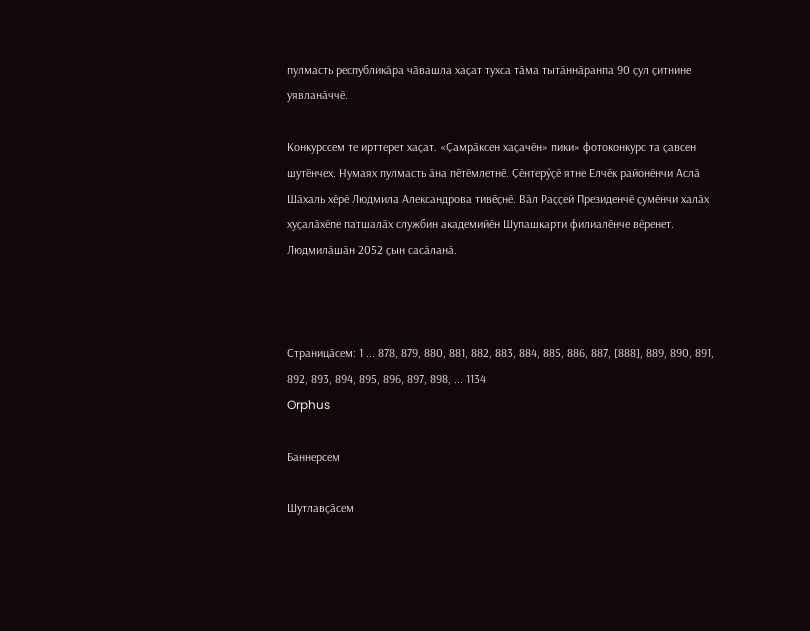пулмасть республикӑра чӑвашла хаҫат тухса тӑма тытӑннӑранпа 90 ҫул ҫитнине уявланӑччӗ.

Конкурссем те ирттерет хаҫат. «Ҫамрӑксен хаҫачӗн» пики» фотоконкурс та ҫавсен шутӗнчех. Нумаях пулмасть ӑна пӗтӗмлетнӗ. Ҫӗнтерӳҫӗ ятне Елчӗк районӗнчи Аслӑ Шӑхаль хӗрӗ Людмила Александрова тивӗҫнӗ. Вӑл Раҫҫей Президенчӗ ҫумӗнчи халӑх хуҫалӑхӗпе патшалӑх службин академийӗн Шупашкарти филиалӗнче вӗренет. Людмилӑшӑн 2052 ҫын сасӑланӑ.



Страницӑсем: 1 ... 878, 879, 880, 881, 882, 883, 884, 885, 886, 887, [888], 889, 890, 891, 892, 893, 894, 895, 896, 897, 898, ... 1134
Orphus

Баннерсем

Шутлавҫӑсем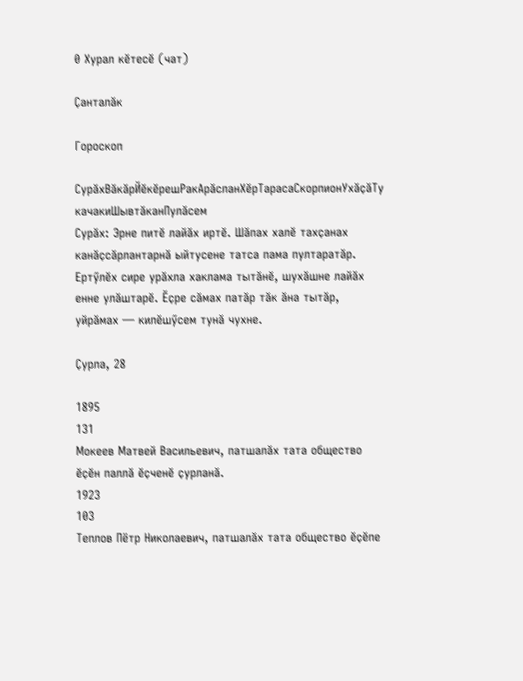0 Хурал кӗтесӗ (чат)

Ҫанталӑк

Гороскоп

СурӑхВӑкӑрЙӗкӗрешРакАрӑсланХӗрТарасаСкорпионУхӑҫӑТу качакиШывтӑканПулӑсем
Сурӑх: Эрне питӗ лайӑх иртӗ. Шӑпах халӗ тахҫанах канӑҫсӑрлантарнӑ ыйтусене татса пама пултаратӑр. Ертӳлӗх сире урӑхла хаклама тытӑнӗ, шухӑшне лайӑх енне улӑштарӗ. Ӗҫре сӑмах патӑр тӑк ӑна тытӑр, уйрӑмах — килӗшӳсем тунӑ чухне.

Ҫурла, 28

1895
131
Мокеев Матвей Васильевич, патшалӑх тата общество ӗҫӗн паллӑ ӗҫченӗ ҫурланӑ.
1923
103
Теплов Пётр Николаевич, патшалӑх тата общество ӗҫӗпе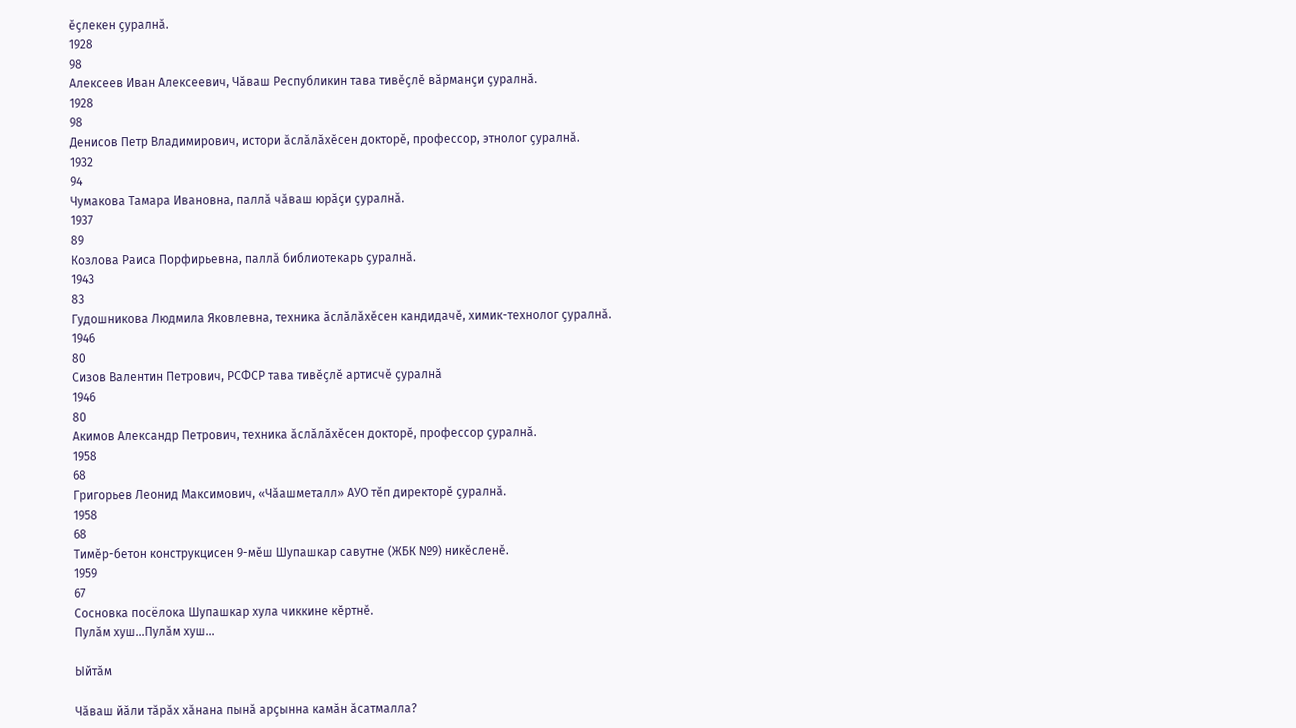ӗҫлекен ҫуралнӑ.
1928
98
Алексеев Иван Алексеевич, Чӑваш Республикин тава тивӗҫлӗ вӑрманҫи ҫуралнӑ.
1928
98
Денисов Петр Владимирович, истори ӑслӑлӑхӗсен докторӗ, профессор, этнолог ҫуралнӑ.
1932
94
Чумакова Тамара Ивановна, паллӑ чӑваш юрӑҫи ҫуралнӑ.
1937
89
Козлова Раиса Порфирьевна, паллӑ библиотекарь ҫуралнӑ.
1943
83
Гудошникова Людмила Яковлевна, техника ӑслӑлӑхӗсен кандидачӗ, химик-технолог ҫуралнӑ.
1946
80
Сизов Валентин Петрович, РСФСР тава тивӗҫлӗ артисчӗ ҫуралнӑ
1946
80
Акимов Александр Петрович, техника ӑслӑлӑхӗсен докторӗ, профессор ҫуралнӑ.
1958
68
Григорьев Леонид Максимович, «Чӑашметалл» АУО тӗп директорӗ ҫуралнӑ.
1958
68
Тимӗр-бетон конструкцисен 9-мӗш Шупашкар савутне (ЖБК №9) никӗсленӗ.
1959
67
Сосновка посёлока Шупашкар хула чиккине кӗртнӗ.
Пулӑм хуш...Пулӑм хуш...

Ыйтӑм

Чӑваш йӑли тӑрӑх хӑнана пынӑ арҫынна камӑн ӑсатмалла?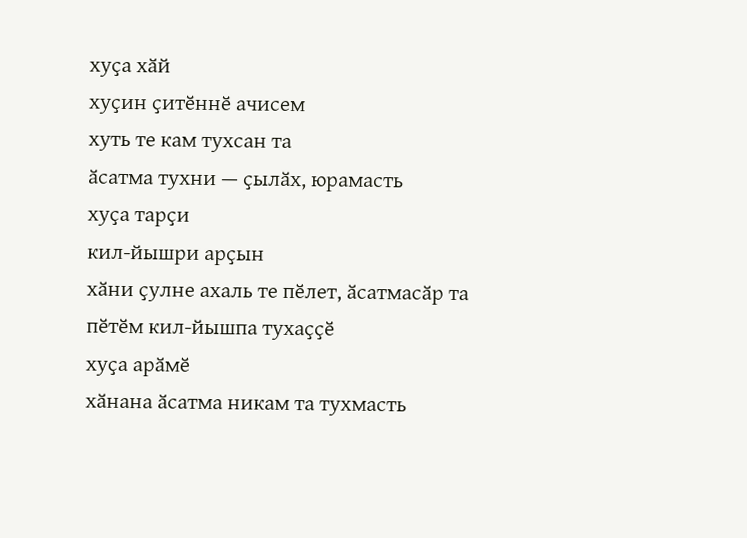хуҫа хӑй
хуҫин ҫитӗннӗ ачисем
хуть те кам тухсан та
ӑсатма тухни — ҫылӑх, юрамасть
хуҫа тарҫи
кил-йышри арҫын
хӑни ҫулне ахаль те пӗлет, ӑсатмасӑр та
пӗтӗм кил-йышпа тухаҫҫӗ
хуҫа арӑмӗ
хӑнана ӑсатма никам та тухмасть